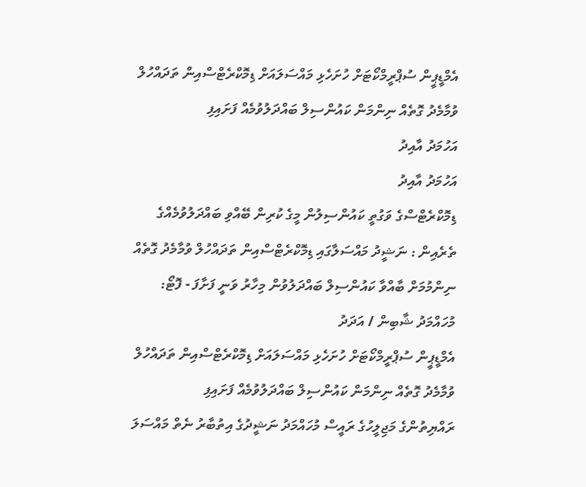އެމްޑީޕީން ސުޕްރީމްކޯޓަށް ހުށަހެޅި މައްސަލައަށް ޑިމޮކްރެޓްސްއިން ތަދައްހުލް ވުމާމެދު ގޮތެއް ނިންމަން ކައުންސިލް ބައްދަލުވުމެއް ފަށައިފި
އަހުމަދު އާއިދު
އަހުމަދު އާއިދު
ޑިމޮކްރެޓްސްގެ ވަގުތީ ކައުންސިލުން މީގެ ކުރިން ބޭއްވި ބައްދަލުވުމެއްގެ ތެރެއިން : ނަޝީދު މައްސަލާގައި ޑިމޮކްރެޓްސްއިން ތަދައްހުލް ވުމާމެދު ގޮތެއް ނިންމުމަށް ބާއްވާ ކައުންސިލް ބައްދަލުވުން މިހާރު ވަނީ ފަށާފަ - ފޮޓޯ: މުހައްމަދު ޝާބިން / އަދަދު
އެމްޑީޕީން ސުޕްރީމްކޯޓަށް ހުށަހެޅި މައްސަލައަށް ޑިމޮކްރެޓްސްއިން ތަދައްހުލް ވުމާމެދު ގޮތެއް ނިންމަން ކައުންސިލް ބައްދަލުވުމެއް ފަށައިފި
ރައްޔިތުންގެ މަޖިލީހުގެ ރައީސް މުހައްމަދު ނަޝީދުގެ އިތުބާރު ނެތް މައްސަލަ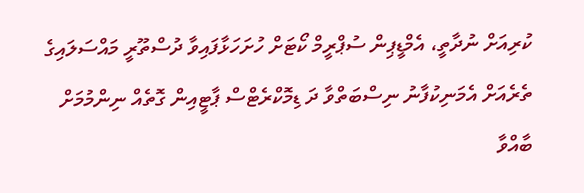ކުރިއަށް ނުދާތީ، އެމްޑީޕިން ސުޕްރީމް ކޯޓަށް ހުށަހަޅާފައިވާ ދުސްތޫރީ މައްސަލައިގެ ތެރެއަށް އެމަނިކުފާނު ނިސްބަތްވާ ދަ ޑިމޮކްރެޓްސް ޕާޓީއިން ގޮތެއް ނިންމުމަށް ބާއްވާ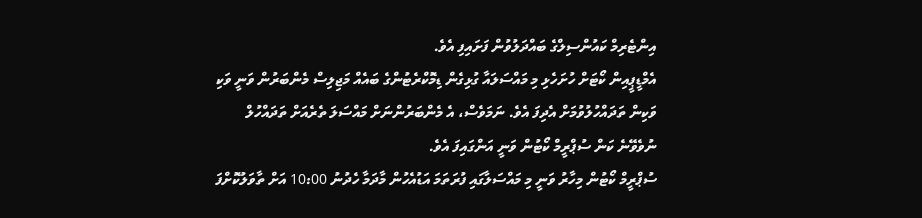އިންޓެރިމް ކައުންސިލްގެ ބައްދަލުވުން ފަށައިފި އެވެ.
އެމްޑީޕީއިން ކޯޓަށް ހުށަހެޅި މި މައްސަލައާ ގުޅިގެން ޑިމޮކްރެޓުންގެ ބައެއް މަޖިލިސް މެންބަރުން ވަނީ ވަކި ވަކިން ތަދައްހުލުވުމަށް އެދިފަ އެވެ. ނަމަވެސް، އެ މެންބަރުންނަށް މައްސަލަ ތެރެއަށް ތަދައްހުލް ނުވެވޭނެ ކަން ސުޕްރީމް ކޯޓުން ވަނީ އަންގައިފަ އެވެ.
ސުޕްރީމް ކޯޓުން މިހާރު ވަނީ މި މައްސަލާގައި ފުރަތަމަ އަޑުއެހުން މާދަމާ ހެދުނު 10:00 އަށް ތާވަލުކޮށްފަ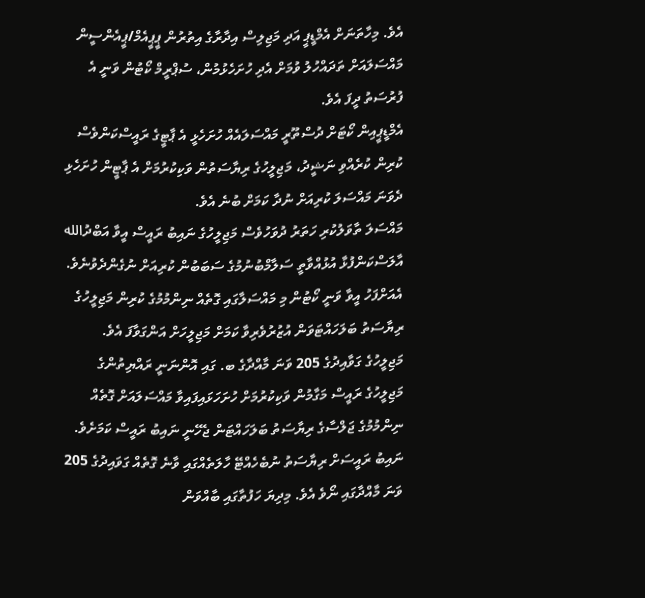އެވެ. މިހާތަނަށް އެމްޑީޕީ އަދި މަޖިލިސް އިދާރާގެ އިތުރުން ޕީޕީއެމް/ޕީއެންސީން މައްސަލައަށް ތަދައްހުލު ވުމަށް އެދި ހުށަހެޅުމުން، ސުޕްރީމް ކޯޓުން ވަނީ އެ ފުރުސަތު ދީފަ އެވެ.
އެމްޑީޕީއިން ކޯޓަށް ދުސްތޫރީ މައްސަލައެއް ހުށަހެޅީ އެ ޕާޓީގެ ރައީސްކަންވެސް ކުރިން ކުރެއްވި ނަޝީދު، މަޖިލީހުގެ ރިޔާސަތުން ވަކިކުރުމަށް އެ ޕާޓީން ހުށަހެޅި ދެވަނަ މައްސަލަ ކުރިއަށް ނުދާ ކަމަށް ބުނެ އެވެ.
މައްސަލަ ތާވަލުކުރި ހަތަރު ދުވަހުވެސް މަޖިލީހުގެ ނައިބު ރައީސް އީވާ އަބްދުالله އާލަސްކަންފުޅާ އުޅުއްވާތީ ސަލާމްބުނުމުގެ ސަބަބުން ކުރިއަށް ނުގެންދެވުނެވެ. އެއަށްފަހު އީވާ ވަނީ ކޯޓުން މި މައްސަލާގައި ގޮތެއް ނިންމުމުގެ ކުރިން މަޖިލީހުގެ ރިޔާސަތު ބަލަހައްޓަވަން އުޒުރުވެރިވާ ކަމަށް މަޖިލީހަށް އަންގަވާފަ އެވެ.
މަޖިލީހުގެ ގަވާއިދުގެ 205 ވަނަ މާއްދާގެ ބ. ގައި އޮންނަނީ ރައްޔިތުންގެ މަޖިލީހުގެ ރައީސް މަގާމުން ވަކިކުރުމަށް ހުށަހަޅައިފައިވާ މައްސަލައަށް ގޮތެއް ނިންމުމުގެ ޖަލްސާގެ ރިޔާސަތު ބަލަހައްޓަން ޖެހޭނީ ނައިބު ރައީސް ކަމަށެވެ.
ނައިބު ރައީސަށް ރިޔާސަތު ނުބެހެއްޓޭ ހާލަތެއްގައި ވާނެ ގޮތެއް ގަވައިދުގެ 205 ވަނަ މާއްދާގައި ނޯވެ އެވެ. މިދިޔަ ހަފުތާގައި ބާއްވަން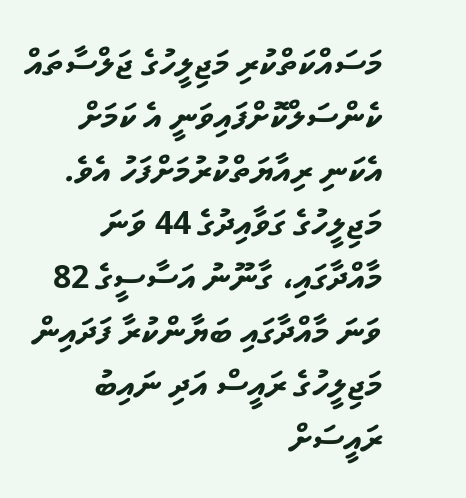މަސައްކަތްކުރި މަޖިލީހުގެ ޖަލްސާތައް ކެންސަލްކޮށްފައިވަނީ އެ ކަމަށް އެކަނި ރިއާޔަތްކުރުމަށްފަހު އެވެ.
މަޖިލީހުގެ ގަވާއިދުގެ 44 ވަނަ މާއްދާގައި، ގާނޫނު އަސާސީގެ 82 ވަނަ މާއްދާގައި ބަޔާންކުރާ ފަދައިން މަޖިލީހުގެ ރައީސް އަދި ނައިބު ރައީސަށް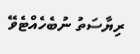ރިޔާސަތު ނުބެހެއްޓެވޭ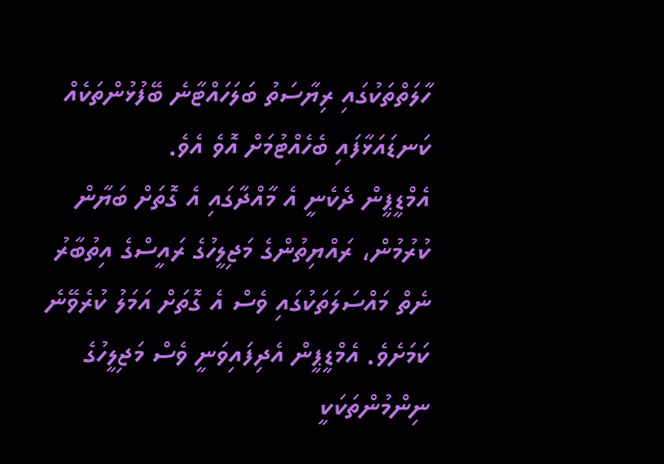ހާލަތްތަކުގައި ރިޔާސަތު ބަލަހައްޓާނެ ބޭފުޅުންތަކެއް ކަނޑައަޅާފައި ބެހެއްޓުމަށް އޮވެ އެވެ.
އެމްޑީޕީން ދެކެނީ އެ މާއްދާގައި އެ ގޮތަށް ބަޔާން ކުރުމުން، ރައްޔިތުންގެ މަޖިލީހުގެ ރައީސްގެ އިތުބާރު ނެތް މައްސަލަތަކުގައި ވެސް އެ ގޮތަށް އަމަލު ކުރެވޭނެ ކަމަށެވެ. އެމްޑީޕީން އެދިފައިވަނީ ވެސް މަޖިލީހުގެ ނިންމުންތަކަކީ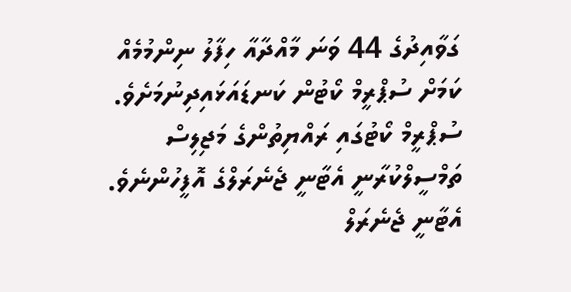ގަވާއިދުގެ 44 ވަނަ މާއްދާއާ ހިފާލު ނިންމުމެއް ކަމަށް ސުޕްރީމް ކޯޓުން ކަނޑައަޅައިދިނުމަށެވެ.
ސުޕްރީމް ކޯޓުގައި ރައްޔިތުންގެ މަޖިލިސް ތަމްސީލްކުރާނީ އެޓާނީ ޖެނެރަލްގެ އޮފީހުންނެވެ. އެޓާނީ ޖެނެރަލް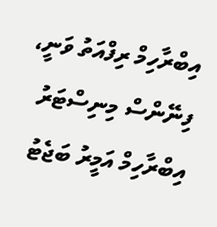އިބްރާހިމް ރިފްއަތު ވަނީ، ފިނޭންސް މިނިސްޓަރު އިބްރާހިމް އަމީރު ބަޖެޓު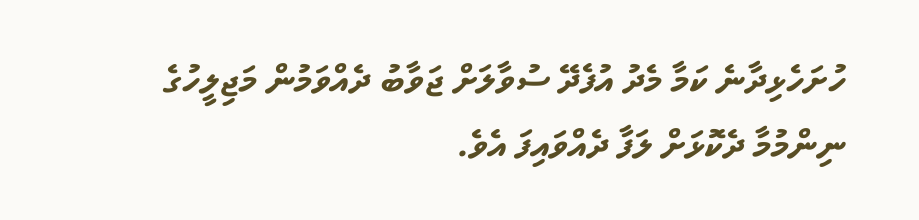ހުށަހެޅިދާނެ ކަމާ މެދު އުފެދޭ ސުވާލަށް ޖަވާބު ދެއްވަމުން މަޖިލީހުގެ ނިންމުމާ ދެކޮޅަށް ލަފާ ދެއްވައިފަ އެވެ.